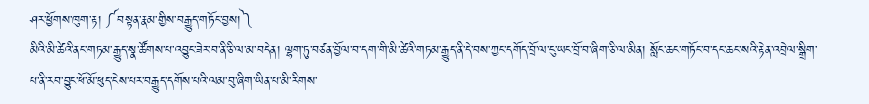ཤར་ཕྱོགས་ཁུག་རྟ། ༼བསྟན་རྣམ་གྱིས་བརྒྱུད་གཏོང་བྱས།༽
མིའི་མི་ཚེའི་ནང་གཏམ་རྒྱུད་སྣ་ཚོགས་པ་འབྱུང་ཟེར་བ་ནི་ཅི་ལ་མ་བདེན། ལྷག་ཏུ་བཙན་བྱོལ་བ་དག་གི་མི་ཚེའི་གཏམ་རྒྱུད་ནི་དེ་བས་ཀྱང་དགོད་བྲོ་ལ་ངུ་ཡང་བྲོ་བ་ཞིག་ཅི་ལ་མིན། སློང་ཆང་གཏོང་བ་དང་ཆང་སའི་རྟེན་འབྲེལ་སྒྲིག་པ་ནི་རབ་བྱུང་ཕོ་མོ་ཕུད་ངེས་པར་བརྒྱུད་དགོས་པའི་ལམ་བུ་ཞིག་ཡིན་པ་མི་རིགས་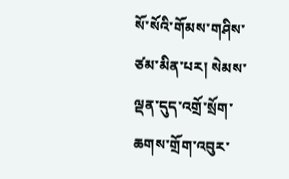སོ་སོའི་གོམས་གཤིས་ཙམ་མིན་པར། སེམས་ལྡན་དུད་འགྲོ་སྲོག་ཆགས་གྲོག་འབུར་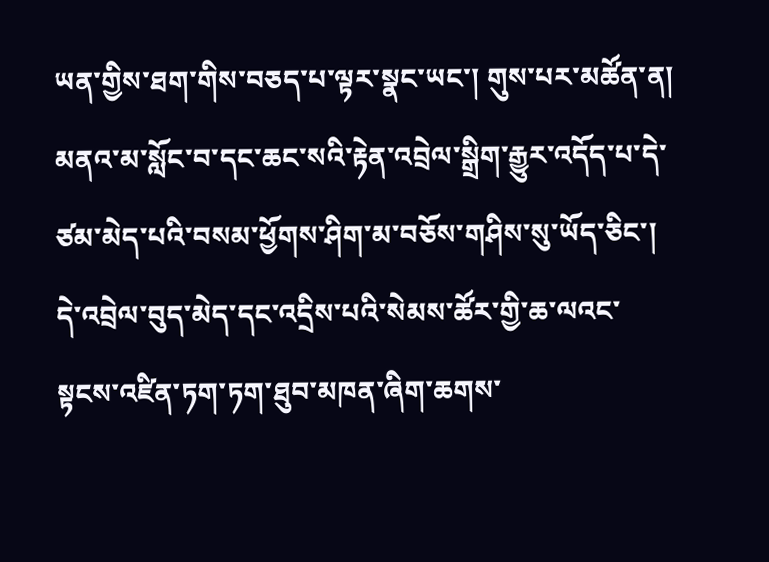ཡན་གྱིས་ཐག་གིས་བཅད་པ་ལྟར་སྣང་ཡང་། གུས་པར་མཚོན་ན། མནའ་མ་སློང་བ་དང་ཆང་སའི་རྟེན་འབྲེལ་སྒྲིག་རྒྱུར་འདོད་པ་དེ་ཙམ་མེད་པའི་བསམ་ཕྱོགས་ཤིག་མ་བཅོས་གཤིས་སུ་ཡོད་ཅིང་། དེ་འབྲེལ་བུད་མེད་དང་འདྲིས་པའི་སེམས་ཚོར་གྱི་ཆ་ལའང་སྟངས་འཛིན་ཏག་ཏག་ཐུབ་མཁན་ཞིག་ཆགས་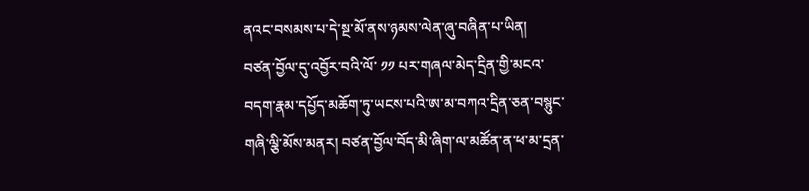ནའང་བསམས་པ་དེ་སྔ་མོ་ནས་ཉམས་ལེན་ཞུ་བཞིན་པ་ཡིན།
བཙན་བྱོལ་དུ་འབྱོར་བའི་ལོ་ ༡༡ པར་གཞལ་མེད་དྲིན་གྱི་མངའ་བདག་རྣམ་དཔྱོད་མཆོག་ཏུ་ཡངས་པའི་ཨ་མ་བཀའ་དྲིན་ཅན་བསྙུང་གཞི་ལྕི་མོས་མནར། བཙན་བྱོལ་བོད་མི་ཞིག་ལ་མཚོན་ན་ཕ་མ་དྲན་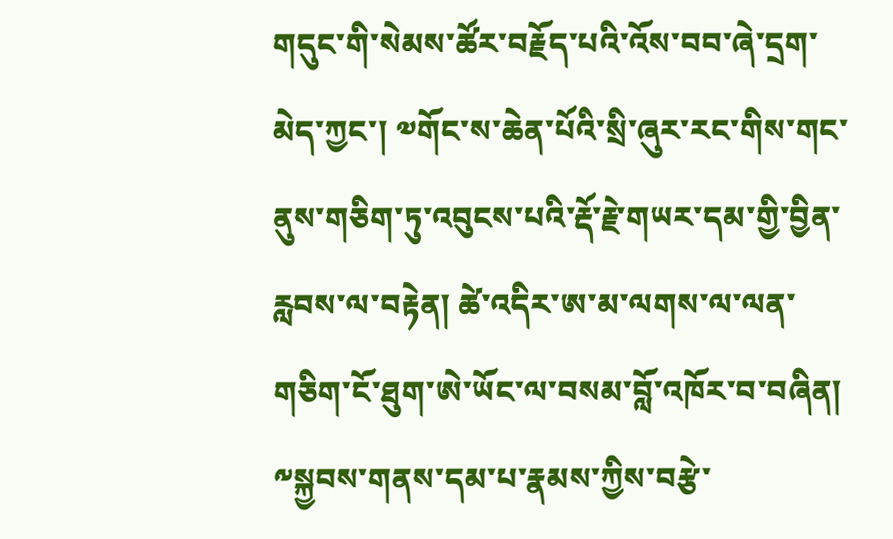གདུང་གི་སེམས་ཚོར་བརྗོད་པའི་འོས་བབ་ཞེ་དྲག་མེད་ཀྱང་། ༧གོང་ས་ཆེན་པོའི་སྲི་ཞུར་རང་གིས་གང་ནུས་གཅིག་ཏུ་འབུངས་པའི་རྡོ་རྗེ་གཡར་དམ་གྱི་བྱིན་རླབས་ལ་བརྟེན། ཚེ་འདིར་ཨ་མ་ལགས་ལ་ལན་གཅིག་ངོ་ཐུག་ཨེ་ཡོང་ལ་བསམ་བློ་འཁོར་བ་བཞིན། ༸སྐྱབས་གནས་དམ་པ་རྣམས་ཀྱིས་བརྩེ་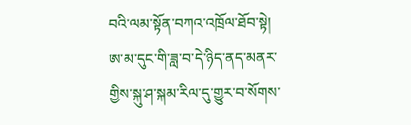བའི་ལམ་སྟོན་བཀའ་འཁྲོལ་ཐོབ་སྟེ། ཨ་མ་དུང་གི་ཟླ་བ་དེ་ཉིད་ནད་མནར་གྱིས་སྐུ་ཤ་སྐམ་རིལ་དུ་གྱུར་བ་སོགས་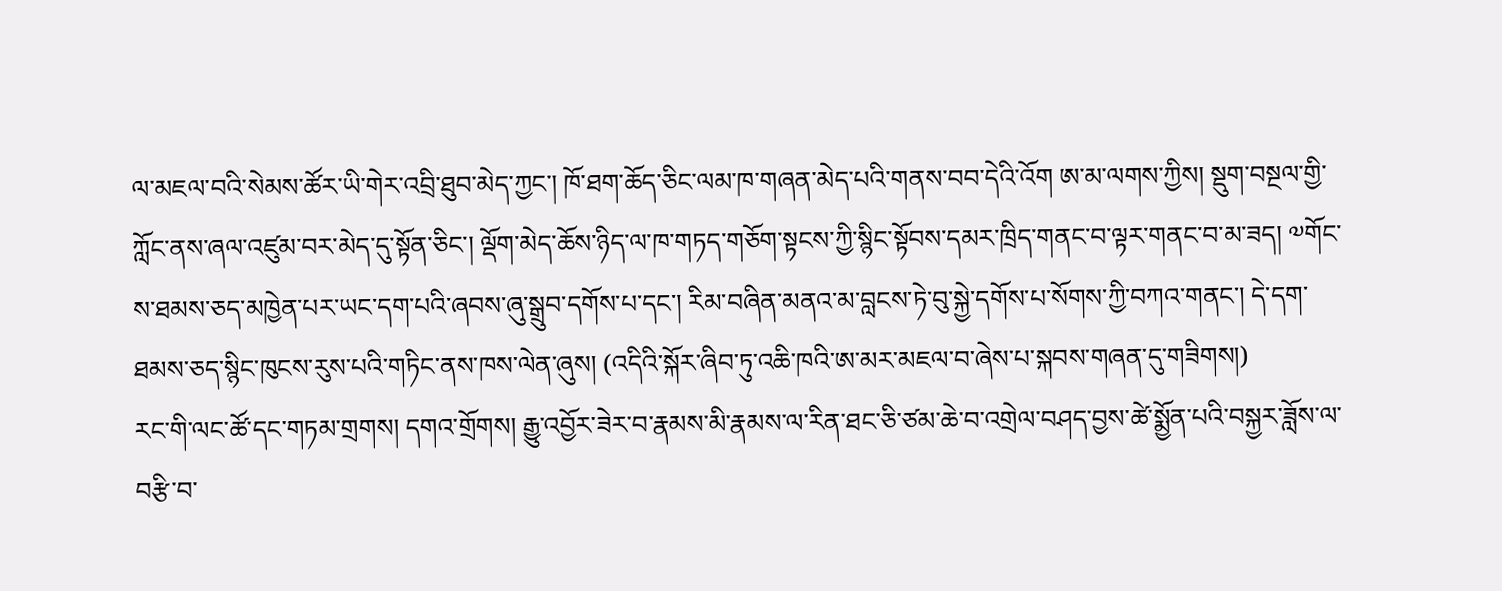ལ་མཇལ་བའི་སེམས་ཚོར་ཡི་གེར་འབྲི་ཐུབ་མེད་ཀྱང་། ཁོ་ཐག་ཆོད་ཅིང་ལམ་ཁ་གཞན་མེད་པའི་གནས་བབ་དེའི་འོག ཨ་མ་ལགས་ཀྱིས། སྡུག་བསྔལ་གྱི་ཀློང་ནས་ཞལ་འཛུམ་བར་མེད་དུ་སྟོན་ཅིང་། ལྡོག་མེད་ཆོས་ཉིད་ལ་ཁ་གཏད་གཅོག་སྟངས་ཀྱི་སྙིང་སྟོབས་དམར་ཁྲིད་གནང་བ་ལྟར་གནང་བ་མ་ཟད། ༧གོང་ས་ཐམས་ཅད་མཁྱེན་པར་ཡང་དག་པའི་ཞབས་ཞུ་སྒྲུབ་དགོས་པ་དང་། རིམ་བཞིན་མནའ་མ་བླངས་ཏེ་བུ་སྐྱེ་དགོས་པ་སོགས་ཀྱི་བཀའ་གནང་། དེ་དག་ཐམས་ཅད་སྙིང་ཁུངས་རུས་པའི་གཏིང་ནས་ཁས་ལེན་ཞུས། (འདིའི་སྐོར་ཞིབ་ཏུ་འཆི་ཁའི་ཨ་མར་མཇལ་བ་ཞེས་པ་སྐབས་གཞན་དུ་གཟིགས།)
རང་གི་ལང་ཚོ་དང་གཏམ་གྲགས། དགའ་གྲོགས། རྒྱུ་འབྱོར་ཟེར་བ་རྣམས་མི་རྣམས་ལ་རིན་ཐང་ཅི་ཙམ་ཆེ་བ་འགྲེལ་བཤད་བྱས་ཚེ་སྨྱོན་པའི་བསྐྱར་ཟློས་ལ་བརྩི་བ་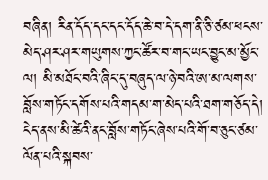བཞིན། རིན་དོད་དང་དང་དོད་ཆེ་བ་དེ་དག་ནི་ཅི་ཙམ་ཕངས་མེད་ཤར་ཤར་གཡུགས་ཀྱང་ཚོར་བ་གང་ཡང་བྱུང་མ་མྱོང་ལ། མི་མཐོང་བའི་ཞིང་དུ་བཞུད་ལ་ཉེ་བའི་ཨ་མ་ལགས་བློས་གཏོང་དགོས་པའི་གདམ་ག་མེད་པའི་ཐག་གཅོད་དེ། ངེད་ནས་མི་ཚེའི་ནང་བློས་གཏོང་ཞེས་པའི་གོ་བ་ཅུང་ཙམ་ལོན་པའི་སྐབས་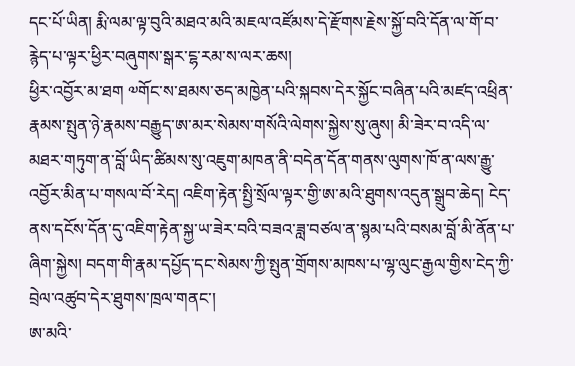དང་པོ་ཡིན། རྨི་ལམ་ལྟ་བུའི་མཐའ་མའི་མཇལ་འཛོམས་དེ་རྫོགས་རྗེས་སྐྱོ་བའི་དོན་ལ་གོ་བ་རྙེད་པ་ལྟར་ཕྱིར་བཞུགས་སྒར་ངྷ་རམ་ས་ལར་ཆས།
ཕྱིར་འབྱོར་མ་ཐག ༧གོང་ས་ཐམས་ཅད་མཁྱེན་པའི་སྐབས་དེར་སྐྱོང་བཞིན་པའི་མཛད་འཕྲིན་རྣམས་སྤུན་ཉེ་རྣམས་བརྒྱུད་ཨ་མར་སེམས་གསོའི་ལེགས་སྐྱེས་སུ་ཞུས། མི་ཟེར་བ་འདི་ལ་མཐར་གཏུག་ན་བློ་ཡིད་ཚིམས་སུ་འཇུག་མཁན་ནི་བདེན་དོན་གནས་ལུགས་ཁོ་ན་ལས་རྒྱུ་འབྱོར་མིན་པ་གསལ་བོ་རེད། འཇིག་རྟེན་སྤྱི་སྲོལ་ལྟར་གྱི་ཨ་མའི་ཐུགས་འདུན་སྒྲུབ་ཆེད། ངེད་ནས་དངོས་དོན་དུ་འཇིག་རྟེན་སྐྱ་ཡ་ཟེར་བའི་བཟའ་ཟླ་བཙལ་ན་སྙམ་པའི་བསམ་བློ་མི་ནོན་པ་ཞིག་སྐྱེས། བདག་གི་རྣམ་དཔྱོད་དང་སེམས་ཀྱི་སྤུན་གྲོགས་མཁས་པ་ལྷ་ལུང་རྒྱལ་གྱིས་ངེད་ཀྱི་བྲེལ་འཚུབ་དེར་ཐུགས་ཁྲལ་གནང་།
ཨ་མའི་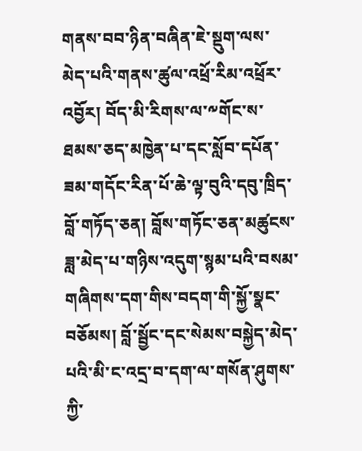གནས་བབ་ཉིན་བཞིན་ཇེ་སྡུག་ལས་མེད་པའི་གནས་ཚུལ་འཕྲོ་རིམ་འཕྲོར་འབྱོར། བོད་མི་རིགས་ལ་༸གོང་ས་ཐམས་ཅད་མཁྱེན་པ་དང་སློབ་དཔོན་ཟམ་གདོང་རིན་པོ་ཆེ་ལྟ་བུའི་དབུ་ཁྲིད་བློ་གཏོད་ཅན། བློས་གཏོང་ཅན་མཚུངས་ཟླ་མེད་པ་གཉིས་འདུག་སྙམ་པའི་བསམ་གཞིགས་དག་གིས་བདག་གི་སྐྱོ་སྣང་བཅོམས། བློ་སྦྱོང་དང་སེམས་བསྐྱེད་མེད་པའི་མི་ང་འདྲ་བ་དག་ལ་གསོན་ཤུགས་ཀྱི་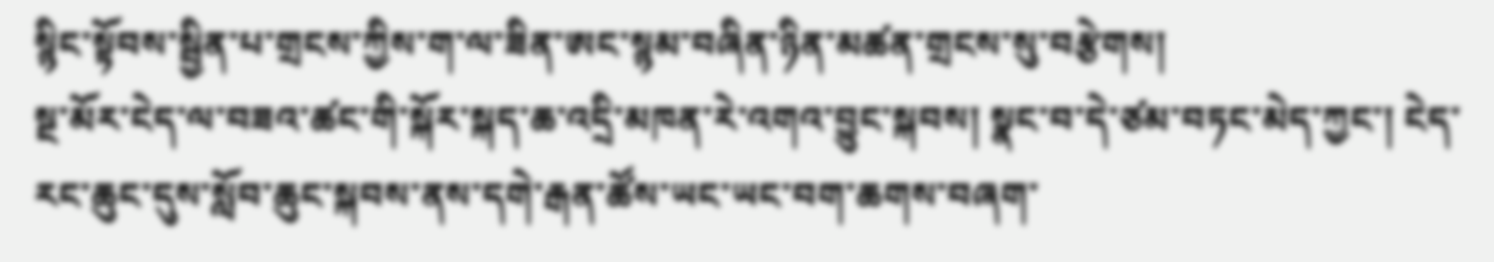སྙིང་སྟོབས་སྦྱིན་པ་གྲངས་ཀྱིས་ག་ལ་ཟིན་ཨང་སྙམ་བཞིན་ཉིན་མཚན་གྲངས་སུ་བརྩེགས།
སྔ་མོར་ངེད་ལ་བཟའ་ཚང་གི་སྐོར་སྐད་ཆ་འདྲི་མཁན་རེ་འགའ་བྱུང་སྐབས། སྣང་བ་དེ་ཙམ་བཏང་མེད་ཀྱང་། ངེད་རང་ཆུང་དུས་སློབ་ཆུང་སྐབས་ནས་དགེ་རྒན་ཚོས་ཡང་ཡང་བག་ཆགས་བཞག་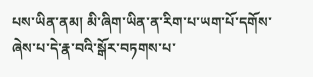པས་ཡིན་ནམ། མི་ཞིག་ཡིན་ན་རིག་པ་ཡག་པོ་དགོས་ཞེས་པ་དེ་རྣ་བའི་སྒོར་བཏགས་པ་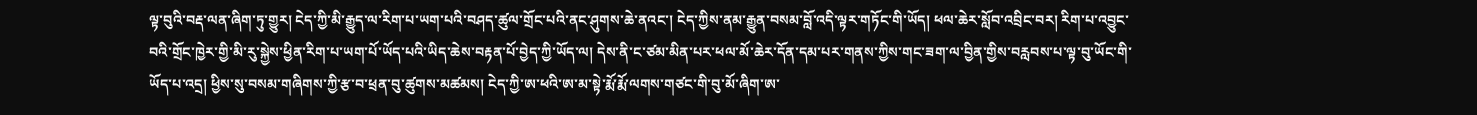ལྟ་བུའི་བརྡ་ལན་ཞིག་ཏུ་གྱུར། ངེད་ཀྱི་མི་རྒྱུད་ལ་རིག་པ་ཡག་པའི་བཤད་ཚུལ་གྲོང་པའི་ནང་ཤུགས་ཆེ་ནའང་། ངེད་ཀྱིས་ནམ་རྒྱུན་བསམ་བློ་འདི་ལྟར་གཏོང་གི་ཡོད། ཕལ་ཆེར་སློབ་འབྲིང་བར། རིག་པ་འབྱུང་བའི་གྲོང་ཁྱེར་གྱི་མི་རུ་སྐྱེས་ཕྱིན་རིག་པ་ཡག་པོ་ཡོད་པའི་ཡིད་ཆེས་བརྟན་པོ་བྱེད་ཀྱི་ཡོད་ལ། དེས་ནི་ང་ཙམ་མིན་པར་ཕལ་མོ་ཆེར་དོན་དམ་པར་གནས་ཀྱིས་གང་ཟག་ལ་བྱིན་གྱིས་བརླབས་པ་ལྟ་བུ་ཡོང་གི་ཡོད་པ་འདྲ། ཕྱིས་སུ་བསམ་གཞིགས་ཀྱི་རྩ་བ་ཕྲན་བུ་ཚུགས་མཚམས། ངེད་ཀྱི་ཨ་ཕའི་ཨ་མ་སྟེ་རྨོ་རྨོ་ལགས་གཙང་གི་བུ་མོ་ཞིག་ཨ་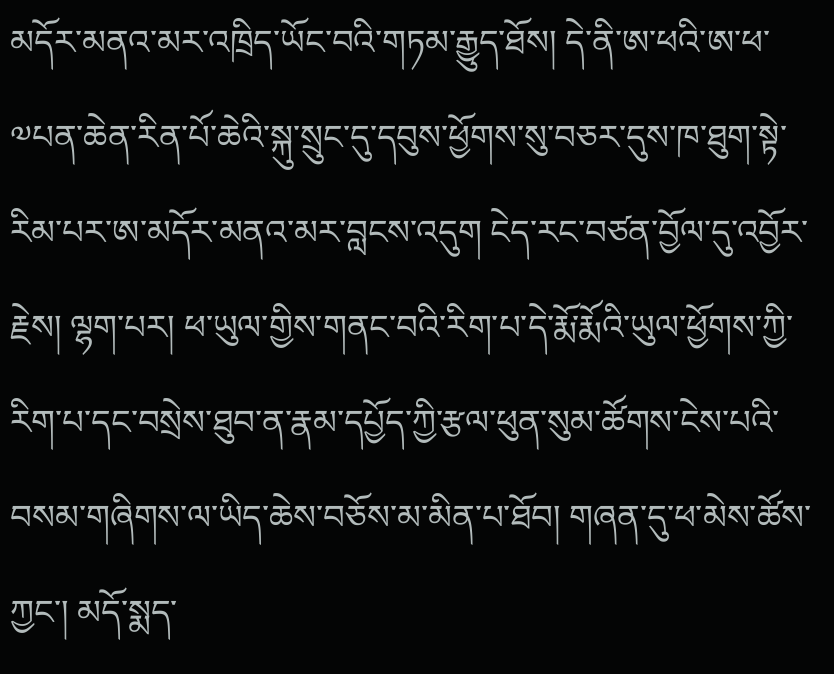མདོར་མནའ་མར་འཁྲིད་ཡོང་བའི་གཏམ་རྒྱུད་ཐོས། དེ་ནི་ཨ་ཕའི་ཨ་ཕ་༧པན་ཆེན་རིན་པོ་ཆེའི་སྐུ་སྲུང་དུ་དབུས་ཕྱོགས་སུ་བཅར་དུས་ཁ་ཐུག་སྟེ་རིམ་པར་ཨ་མདོར་མནའ་མར་བླངས་འདུག ངེད་རང་བཙན་བྱོལ་དུ་འབྱོར་རྗེས། ལྷག་པར། ཕ་ཡུལ་གྱིས་གནང་བའི་རིག་པ་དེ་རྨོ་རྨོའི་ཡུལ་ཕྱོགས་ཀྱི་རིག་པ་དང་བསྲེས་ཐུབ་ན་རྣམ་དཔྱོད་ཀྱི་རྩལ་ཕུན་སུམ་ཚོགས་ངེས་པའི་བསམ་གཞིགས་ལ་ཡིད་ཆེས་བཅོས་མ་མིན་པ་ཐོབ། གཞན་དུ་ཕ་མེས་ཚོས་ཀྱང་། མདོ་སྨད་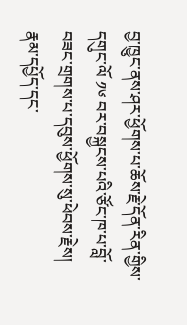བྱ་ཁྱུང་ནས་ཤར་ཕྱོགས་པ་ཆོས་རྗེ་དོན་རིན་གྱིས་དགུང་ལོ ༡༦ བར་བསྐྱངས་པའི་ཙོང་ཁ་པ་བློ་བཟང་གྲགས་པ་དབུས་ཕྱོགས་སུ་ཕེབས་རྗེས། རྣམ་དཔྱོད་དང་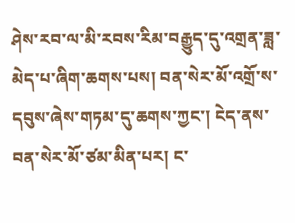ཤེས་རབ་ལ་མི་རབས་རིམ་བརྒྱུད་དུ་འགྲན་ཟླ་མེད་པ་ཞིག་ཆགས་པས། བན་སེར་མོ་འགྲོ་ས་དབུས་ཞེས་གཏམ་དུ་ཆགས་ཀྱང་། ངེད་ནས་བན་སེར་མོ་ཙམ་མིན་པར། ང་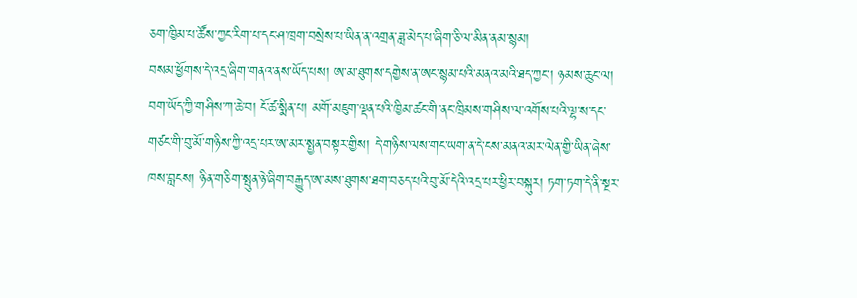ཅག་ཁྱིམ་པ་ཚོས་ཀྱང་རིག་པ་དང་ཤ་ཁྲག་བསྲེས་པ་ཡིན་ན་འགྲན་ཟླ་མེད་པ་ཞིག་ཅི་ལ་མིན་ནམ་སྙམ།
བསམ་ཕྱོགས་དེ་འདྲ་ཞིག་གནའ་ནས་ཡོད་པས། ཨ་མ་ཐུགས་དགྱེས་ན་ཨང་སྙམ་པའི་མནའ་མའི་ཐད་ཀྱང་། ཉམས་ཆུང་ལ། བག་ཡོད་ཀྱི་གཤིས་ཀ་ཆེ་བ། ངོ་ཚ་སྨིན་པ། མགོ་མཇུག་ལྡན་པའི་ཁྱིམ་ཚང་གི་ནང་ཁྲིམས་གཤིས་ལ་འགོས་པའི་ལྷ་ས་དང་གཙང་གི་བུ་མོ་གཉིས་ཀྱི་འདྲ་པར་ཨ་མར་སྤྱན་བསྟར་གྱིས། དེ་གཉིས་ལས་གང་ཡག་ན་དེ་ངས་མནའ་མར་ལེན་གྱི་ཡིན་ཞེས་ཁས་བླངས། ཉིན་གཅིག་སྤུན་ཉེ་ཞིག་བརྒྱུད་ཨ་མས་ཐུགས་ཐག་བཅད་པའི་བུ་མོ་དེའི་འདྲ་པར་ཕྱིར་བསྐུར། ཏག་ཏག་དེ་ནི་སྔར་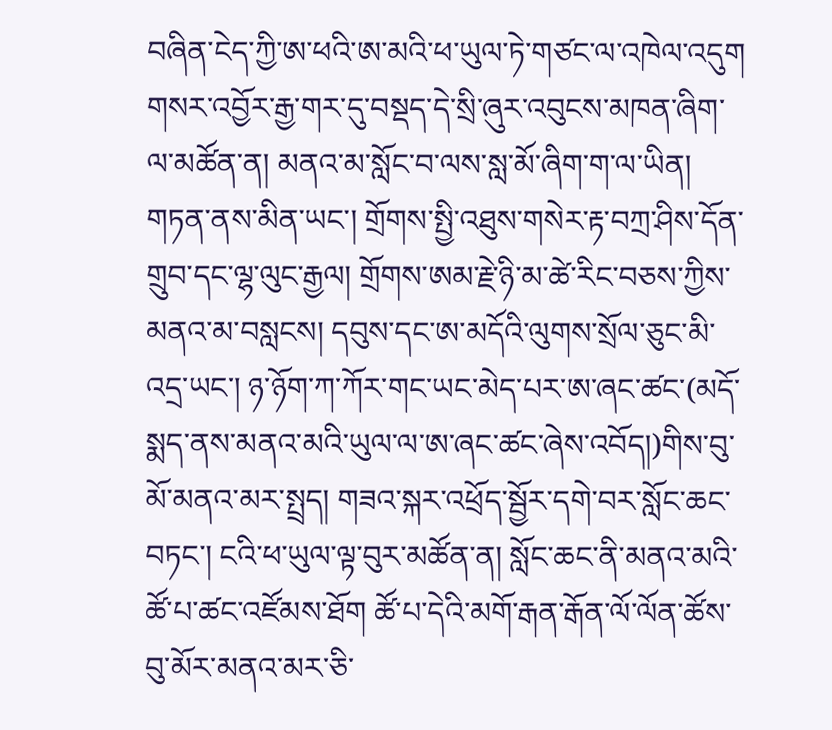བཞིན་ངེད་ཀྱི་ཨ་ཕའི་ཨ་མའི་ཕ་ཡུལ་ཏེ་གཙང་ལ་འཁེལ་འདུག
གསར་འབྱོར་རྒྱ་གར་དུ་བསྡད་དེ་སྲི་ཞུར་འབུངས་མཁན་ཞིག་ལ་མཚོན་ན། མནའ་མ་སློང་བ་ལས་སླ་མོ་ཞིག་ག་ལ་ཡིན། གཏན་ནས་མིན་ཡང་། གྲོགས་སྤྱི་འཐུས་གསེར་རྟ་བཀྲ་ཤིས་དོན་གྲུབ་དང་ལྷ་ལུང་རྒྱལ། གྲོགས་ཨམ་རྗེ་ཉི་མ་ཚེ་རིང་བཅས་ཀྱིས་མནའ་མ་བསླངས། དབུས་དང་ཨ་མདོའི་ལུགས་སྲོལ་ཅུང་མི་འདྲ་ཡང་། ཉ་ཉོག་ཀ་ཀོར་གང་ཡང་མེད་པར་ཨ་ཞང་ཚང་(མདོ་སྨད་ནས་མནའ་མའི་ཡུལ་ལ་ཨ་ཞང་ཚང་ཞེས་འབོད།)གིས་བུ་མོ་མནའ་མར་སྤྲད། གཟའ་སྐར་འཕྲོད་སྦྱོར་དགེ་བར་སློང་ཆང་བཏང་། ངའི་ཕ་ཡུལ་ལྟ་བུར་མཚོན་ན། སློང་ཆང་ནི་མནའ་མའི་ཚོ་པ་ཚང་འཛོམས་ཐོག ཚོ་པ་དེའི་མགོ་རྒན་རྒོན་ལོ་ལོན་ཚོས་བུ་མོར་མནའ་མར་ཅི་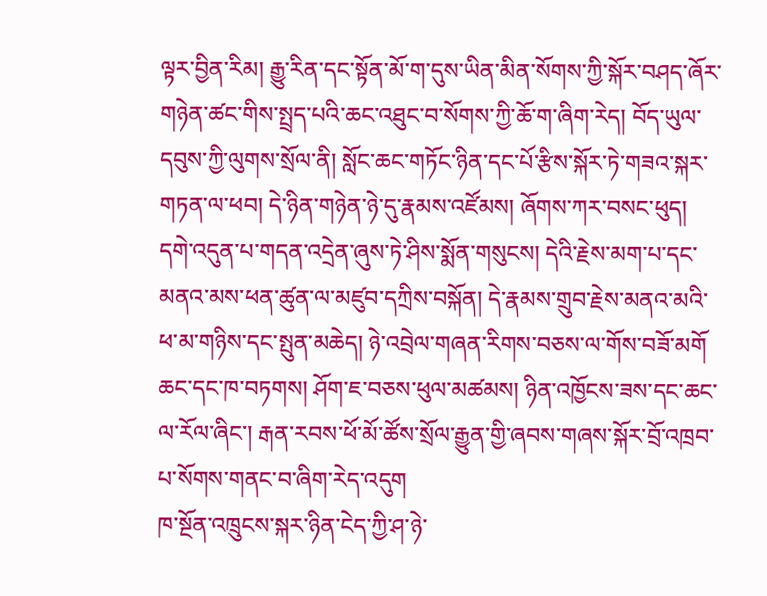ལྟར་བྱིན་རིམ། རྒྱུ་རིན་དང་སྟོན་མོ་ག་དུས་ཡིན་མིན་སོགས་ཀྱི་སྐོར་བཤད་ཞོར་གཉེན་ཚང་གིས་སྤྲད་པའི་ཆང་འཐུང་བ་སོགས་ཀྱི་ཆོ་ག་ཞིག་རེད། བོད་ཡུལ་དབུས་ཀྱི་ལུགས་སྲོལ་ནི། སློང་ཆང་གཏོང་ཉིན་དང་པོ་རྩིས་སྐོར་ཏེ་གཟའ་སྐར་གཏན་ལ་ཕབ། དེ་ཉིན་གཉེན་ཉེ་དུ་རྣམས་འཛོམས། ཞོགས་ཀར་བསང་ཕུད། དགེ་འདུན་པ་གདན་འདྲེན་ཞུས་ཏེ་ཤིས་སྨོན་གསུངས། དེའི་རྗེས་མག་པ་དང་མནའ་མས་ཕན་ཚུན་ལ་མཛུབ་དཀྲིས་བསྐོན། དེ་རྣམས་གྲུབ་རྗེས་མནའ་མའི་ཕ་མ་གཉིས་དང་སྤུན་མཆེད། ཉེ་འབྲེལ་གཞན་རིགས་བཅས་ལ་གོས་བཟོ་མགོ ཆང་དང་ཁ་བཏགས། ཤོག་ཇ་བཅས་ཕུལ་མཚམས། ཉིན་འཁྱོངས་ཟས་དང་ཆང་ལ་རོལ་ཞིང་། རྒན་རབས་ཕོ་མོ་ཚོས་སྲོལ་རྒྱུན་གྱི་ཞབས་གཞས་སྐོར་བྲོ་འཁྲབ་པ་སོགས་གནང་བ་ཞིག་རེད་འདུག
ཁ་སྔོན་འཁྲུངས་སྐར་ཉིན་ངེད་ཀྱི་ཤ་ཉེ་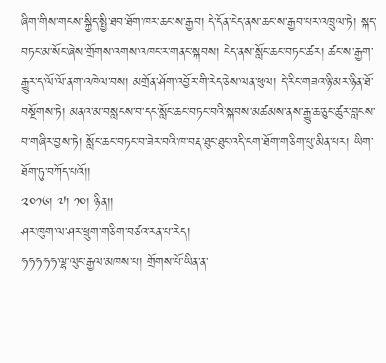ཞིག་གིས་གངས་སྐྱིད་སྤྱི་ཐབ་ཐོག་ཁར་ཆང་ས་རྒྱབ། དེ་དོན་ངེད་ནས་ཆང་ས་རྒྱབ་པར་འཁྲུལ་ཏེ། སྐད་བཏང་མ་སོང་ཞེས་གྲོགས་འགས་འཁང་ར་གནང་སྐབས། ངེད་ནས་སློང་ཆང་བཏང་ཚར། ཚང་ས་རྒྱག་རྒྱུར་ད་ལོ་ལོ་ནག་འཁེལ་བས། མགྲོན་ཤོག་འབྱོར་གི་རེད་ཅེས་ལན་ཕུལ། དེ་རིང་གཟའ་ཉི་མར་ཉིན་ཐོ་བསྔོགས་ཏེ། མནའ་མ་བསླངས་བ་དང་སློང་ཆང་བཏང་བའི་སྐབས་མཚམས་ནས་རྒྱུ་ཆ་ཅུང་ཚུར་བླངས་བ་གཞིར་བྱས་ཏེ། སློང་ཆང་བཏང་བ་ཟེར་བའི་ཁ་བརྡ་ཐུང་ཐུང་འདི་ངག་ཐོག་གཅིག་པུ་མིན་པར། ཡིག་ཐོག་ཏུ་བཀོད་པའོ།།
༢༠༡༦། ༧། ༡༠། ཉིན།།
ཤར་ཁུག་ལ་ཤར་ཕྲུག་གཅིག་བཙའ་རན་པ་རེད།
ཧཧཧཧཧ་ལྷ་ལུང་རྒྱལ་མཁས་པ། གྲོགས་པོ་ཡིན་ན་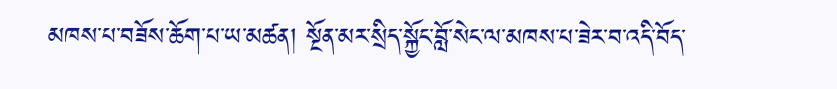མཁས་པ་བཟོས་ཆོག་པ་ཡ་མཚན། སྔོན་མར་སྲིད་སྐྱོང་བློ་སེང་ལ་མཁས་པ་ཟེར་བ་འདི་བོད་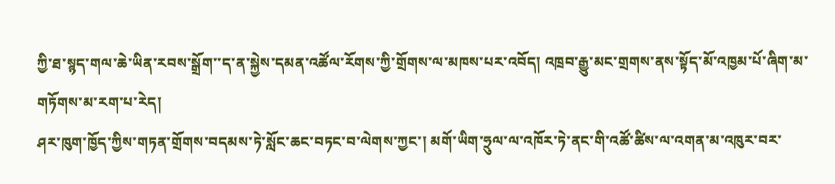ཀྱི་ཐ་སྙད་གལ་ཆེ་ཡིན་རབས་སྒྲོག་་ད་ན་སྐྱེས་དམན་འཚོལ་རོགས་ཀྱི་གྲོགས་ལ་མཁས་པར་འབོད། འཁྲབ་རྒྱུ་མང་གྲགས་ནས་སྟོད་མོ་འཁྱམ་པོ་ཞིག་མ་གཏོགས་མ་རག་པ་རེད།
ཤར་ཁུག་ཁྱོད་ཀྱིས་གཏན་གྲོགས་བདམས་ཏེ་སློང་ཆང་བཏང་བ་ལེགས་ཀྱང་། མགོ་ཡིག་ཧྲུལ་ལ་འཁོར་ཏེ་ནང་གི་འཚོ་ཚིས་ལ་འགན་མ་འཁུར་བར་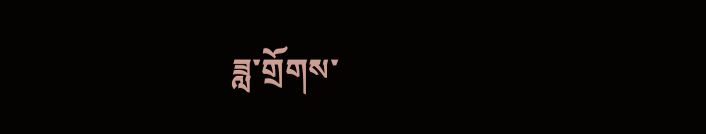ཟླ་གྲོགས་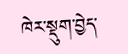ཁེར་སྡུག་བྱེད་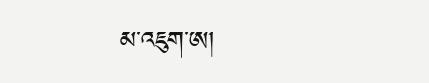མ་འཇུག་ཨ།